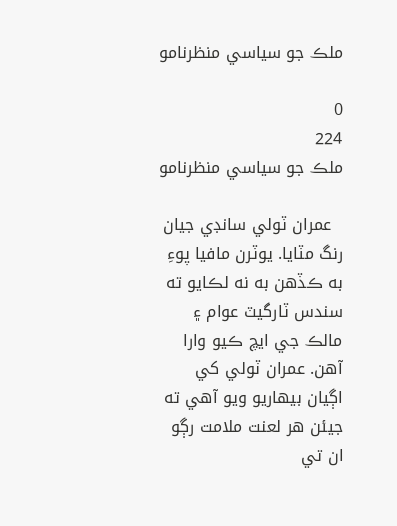ملڪ جو سياسي منظرنامو

0
224
ملڪ جو سياسي منظرنامو

  عمران ٽولي سانڊي جيان رنگ مٽايا. يوٽرن مافيا پوءِ به ڪڏھن به نه لڪايو ته سندس ٽارگيٽ عوام ۽ مالڪ جي ايچ ڪيو وارا آھن. عمران ٽولي کي اڳيان بيھاريو ويو آھي ته جيئن ھر لعنت ملامت رڳو ان تي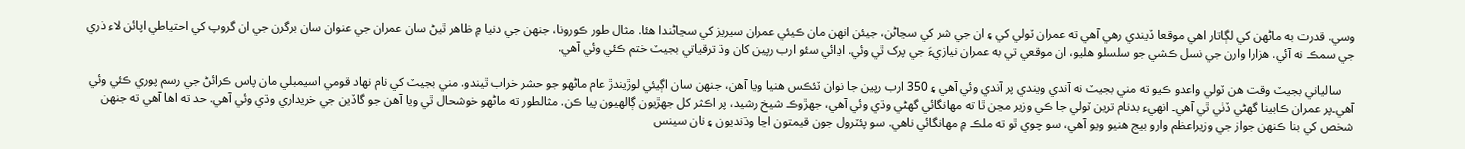وسي. قدرت به ماڻھن کي لڳاتار اھي موقعا ڏيندي رھي آھي ته عمران ٽولي کي ۽ ان جي شر کي سڃاڻن، جيئن انھن مان ڪيئي عمران سيريز کي سڃاڻندا ھئا. مثال طور ڪورونا، جنھن جي دنيا ۾ ظاھر ٿيڻ سان عمران جي عنوان سان برگرن جي ان گروپ کي احتياطي اپائن لاء ذري جي سمڪ نه آئي. ھزارا وارن جي نسل ڪشي جو سلسلو ھليو، ان موقعي تي به عمران نيازيءَ جي پرک ٿي وئي. اڍائي سئو ارب رپين کان وڌ ترقياتي بجيٽ ختم ڪئي وئي آھي.

    سالياني بجيٽ وقت ھن ٽولي واعدو ڪيو ته مني بجيٽ نه آندي ويندي پر آندي وئي آھي ۽ 350 ارب رپين جا نوان ٽئڪس ھنيا ويا آهن، جنھن سان اڳيئي لوڙيندڙ عام ماڻھو جو حشر خراب ٿيندو. مني بجيٽ کي نام نهاد قومي اسيمبلي مان پاس ڪرائڻ جي رسم پوري ڪئي وئي آهي۔پر عمران ڪابينا گهڻي ڏٺي ٿي آهي۔ انھيء بدنام ترين ٽولي جا ڪي وزير مڃن ٿا ته مھانگائي گھڻي وڌي وئي آھي، جھڙوڪ شيخ رشيد، پر اڪثر کل جھڙيون ڳالھيون پيا ڪن. مثالطور ته ماڻھو خوشحال ٿي ويا آھن جو گاڏين جي خريداري وڌي وئي آھي. حد ته اھا آھي ته جنھن شخص کي بنا ڪنھن جواز جي وزيراعظم وارو بيج ھنيو ويو آھي، سو چوي ٿو ته ملڪ ۾ مھانگائي ناھي. سو پئٽرول جون قيمتون اڃا وڌنديون ۽ نان سينس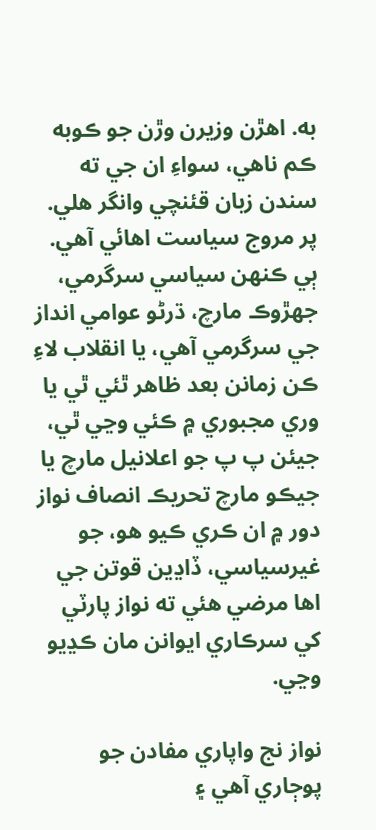به. اھڙن وزيرن وڙن جو ڪوبه ڪم ناھي، سواءِ ان جي ته سندن زبان قئنچي وانگر ھلي. پر مروج سياست اھائي آھي. ٻي ڪنھن سياسي سرگرمي، جھڙوڪ مارچ، ڌرڻو عوامي انداز جي سرگرمي آھي، يا انقلاب لاءِ ڪن زمانن بعد ظاھر ٿئي ٿي يا وري مجبوري ۾ ڪئي وڃي ٿي، جيئن پ پ جو اعلانيل مارچ يا جيڪو مارچ تحريڪ انصاف نواز دور ۾ ان ڪري ڪيو هو، جو غيرسياسي، ڏاڍين قوتن جي اھا مرضي ھئي ته نواز پارٽي کي سرڪاري ايوانن مان ڪڍيو وڃي.

نواز نج واپاري مفادن جو پوڄاري آھي ۽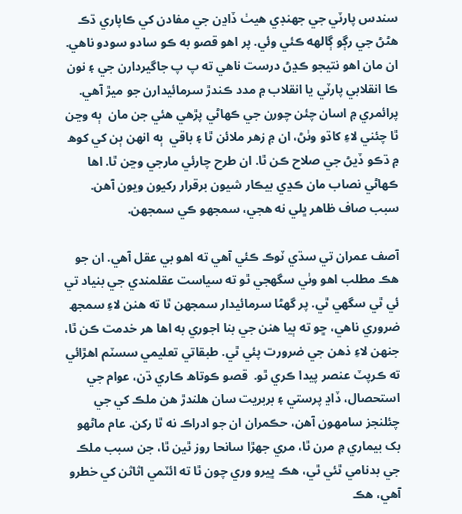سندس پارٽي جي جھنڊي ھيٺ ڏاڍن جي مفادن کي ڪاپاري ڌڪ ھڻڻ جي رڳو ڳالھه ڪئي وئي. پر اھو قصو به ڪو سادو سودو ناھي. ان مان اھو نتيجو ڪڍڻ درست ناهي ته پ پ جاگيردارن جي ۽ نون ڪا انقلابي پارٽي يا انقلاب ۾ مدد ڪندڙ سرمائيدارن جو ميڙ آھي. پرائمري ۾ اسان چئن چورن جي ڪھاڻي پڙھي ھئي جن مان  ٻه وڃن ٿا چئني لاءِ کاڌو وٺڻ، ان ۾ زھر ملائن ٿا ۽ باقي  ٻه انھن ٻن کي کوھ ۾ ڌڪو ڏيڻ جي صلاح ڪن ٿا. ان طرح چارئي مارجي وڃن ٿا. اھا ڪھاڻي نصاب مان ڪڍي بيڪار شيون برقرار رکيون ويون آھن. سبب صاف ظاھر ڀلي نه ھجي، سمجھو ڪي سمجھن.

آصف عمران تي سڌي ٽوڪ ڪئي آھي ته اھو بي عقل آھي. ان جو ھڪ مطلب اھو وٺي سگھجي ٿو ته سياست عقلمندي جي بنياد تي ئي ٿي سگھي ٿي. پر گھڻا سرمائيدار سمجھن ٿا ته ھنن لاءِ سمجھ ضروري ناھي، ڇو ته ٻيا ھنن جي بنا اجوري به اھا ھر خدمت ڪن ٿا، جنھن لاءِ ذھن جي ضرورت پئي ٿي. طبقاتي تعليمي سسٽم اھڙائي ته ڪرپٽ عنصر پيدا ڪري ٿو.  قصو ڪوتاھ ڪاري ڌن، عوام جي استحصال، ڏاڍ پرستي ۽ بربريت سان ھلندڙ ھن ملڪ کي جي چئلنجز سامھون آھن، حڪمران ان جو ادراڪ نه ٿا رکن. عام ماڻھو بک بيماري ۾ مرن ٿا، مري جھڙا سانحا روز ٿين ٿا، جن سبب ملڪ جي بدنامي ٿئي ٿي، ھڪ ڀيرو وري چون ٿا ته ائٽمي اثاثن کي خطرو آھي، ھڪ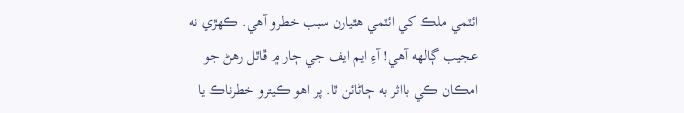ائٽمي ملڪ کي ائٽمي ھٿيارن سبب خطرو آھي. ڪھڙي نه عجيب ڳالھه آھي! آءِ ايم ايف جي ڄار ۾ ڦاٿل رھڻ جو امڪان ڪي بااثر به ڄاڻائن ٿا. پر اھو ڪيترو خطرناڪ يا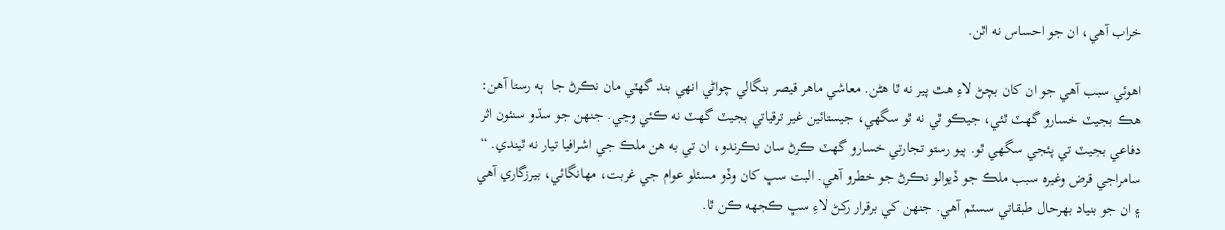خراب آھي، ان جو احساس نه اٿن.

اھوئي سبب آھي جو ان کان بچڻ لاءِ ھٿ پير نه ٿا ھڻن. معاشي ماھر قيصر بنگالي چواڻي انھي بند گھٽي مان نڪرڻ جا  ٻه رستا آھن: ھڪ بجيٽ خسارو گھٽ ٿئي، جيڪو ٿي نه ٿو سگھي، جيستائين غير ترقياتي بجيٽ گھٽ نه ڪئي وڃي. جنھن جو سڌو سنئون اثر دفاعي بجيٽ تي پئجي سگھي ٿو. ٻيو رستو تجارتي خسارو گھٽ ڪرڻ سان نڪرندو، ان تي به ھن ملڪ جي اشرافيا تيار نه ٿيندي. “ سامراجي قرض وغيرہ سبب ملڪ جو ڏيوالو نڪرڻ جو خطرو آھي. البت سڀ کان وڏو مسئلو عوام جي غربت، مھانگائي، بيرزگاري آھي ۽ ان جو بنياد بھرحال طبقاتي سسٽم آھي. جنھن کي برقرار رکڻ لاءِ سڀ ڪجھه ڪن ٿا.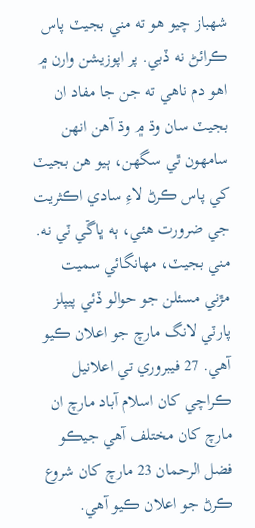شھباز چيو ھو ته مني بجيٽ پاس ڪرائڻ نه ڏبي. پر اپوزيشن وارن ۾ اھو دم ناھي ته جن جا مفاد ان بجيٽ سان وڌ ۾ وڌ آھن انھن سامھون ٿي سگھن، ٻيو ھن بجيٽ کي پاس ڪرڻ لاءِ سادي اڪثريت جي ضرورت ھئي، ٻه ڀاڱي ٽي نه. مني بجيٽ، مھانگائي سميت مڙني مسئلن جو حوالو ڏئي پيپلز پارٽي لانگ مارچ جو اعلان ڪيو آھي. 27 فيبروري تي اعلانيل ڪراچي کان اسلام آباد مارچ ان مارچ کان مختلف آھي جيڪو فضل الرحمان 23 مارچ کان شروع ڪرڻ جو اعلان ڪيو آھي.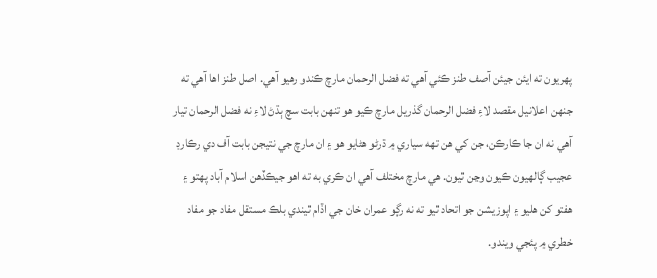پھريون ته ايئن جيئن آصف طنز ڪئي آھي ته فضل الرحمان مارچ ڪندو رھيو آھي. اصل طنز اھا آھي ته جنھن اعلانيل مقصد لاءِ فضل الرحمان گذريل مارچ ڪيو ھو تنھن بابت سچ ٻڌڻ لاءِ نه فضل الرحمان تيار آھي نه ان جا ڪارڪن، جن کي ھن تھه سياري ۾ ڌرڻو ھڻايو ھو ۽ ان مارچ جي نتيجن بابت آف دي رڪارڊ عجيب ڳالھيون ڪيون وڃن ٿيون. ھي مارچ مختلف آھي ان ڪري به ته اھو جيڪڏھن اسلام آباد پھتو ۽ ھفتو کن ھليو ۽ اپوزيشن جو اتحاد ٿيو ته نه رڳو عمران خان جي اڏام ٿيندي بلڪ مستقل مفاد جو مفاد خطري ۾ پئجي ويندو.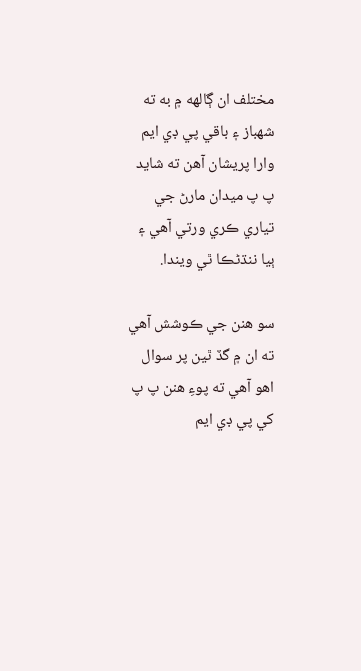مختلف ان ڳالھه ۾ به ته شھباز ۽ باقي پي ڊي ايم وارا پريشان آھن ته شايد پ پ ميدان مارڻ جي تياري ڪري ورتي آھي ۽ ٻيا ننڌڻڪا ٿي ويندا.

سو ھنن جي ڪوشش آھي ته ان ۾ گڏ ٿين پر سوال اھو آھي ته پوءِ ھنن پ پ کي پي ڊي ايم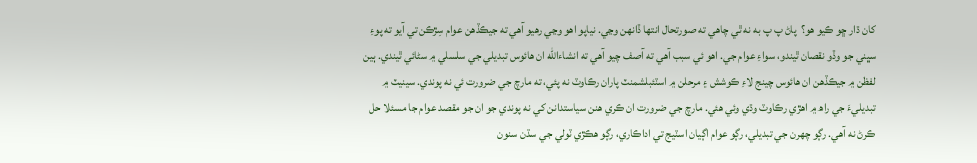کان ڌار ڇو ڪيو ھو؟  پاڻ پ پ به نه ٿي چاھي ته صورتحال انتھا ڏانھن وڃي. نياپو اھو وڃي رھيو آھي ته جيڪڏھن عوام سِڙڪن تي آيو ته پوءِ سڀني جو وڏو نقصان ٿيندو، سواءِ عوام جي. اھو ئي سبب آھي ته آصف چيو آھي ته انشاءالله ان ھائوس تبديلي جي سلسلي ۾ سڻائي ٿيندي. ٻين لفظن ۾ جيڪڏھن ان ھائوس چينج لاءِ ڪوشش ۽ مرحلن ۾ اسٽئبلشمنٽ پاران رڪاوٽ نه پئي، ته مارچ جي ضرورت ئي نه پوندي. سينيٽ ۾ تبديليءَ جي راھ ۾ اھڙي رڪاوٽ وڌي وئي ھئي. مارچ جي ضرورت ان ڪري ھنن سياستدانن کي نه پوندي جو ان جو مقصد عوام جا مسئلا حل ڪرڻ نه آھي. رڳو چھرن جي تبديلي، رڳو عوام اڳيان اسٽيج تي اداڪاري، رڳو ھڪڙي ٽولي جي سڌن سنون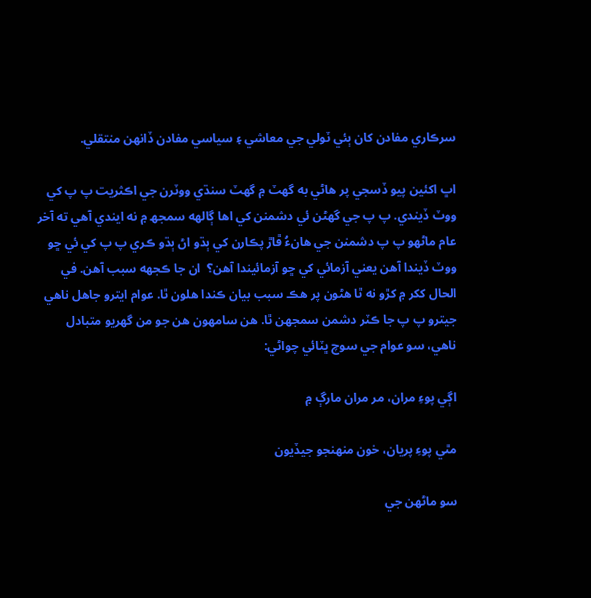سرڪاري مفادن کان ٻئي ٽولي جي معاشي ۽ سياسي مفادن ڏانھن منتقلي.

اڀ اکئين پيو ڏسجي پر ھاڻي به گھٽ ۾ گھٽ سنڌي ووٽرن جي اڪثريت پ پ کي ووٽ ڏيندي. پ پ جي گھڻن ئي دشمنن کي اھا ڳالھه سمجھ ۾ نه ايندي آھي ته آخر عام ماڻھو پ پ دشمنن جي ھانءُ ڦاڙ پڪارن کي ٻڌو اڻ ٻڌو ڪري پ پ کي ئي ڇو ووٽ ڏيندا آھن يعني آزمائي کي ڇو آزمائيندا آھن؟  ان جا ڪجھه سبب آھن. في الحال ککر ۾ کڙو نه ٿا ھڻون پر ھڪ سبب بيان ڪندا ھلون ٿا. عوام ايترو جاھل ناھي جيترو پ پ جا ڪٽر دشمن سمجھن ٿا. ھن سامھون ھن جو من گھريو متبادل ناھي، سو عوام جي سوچ ڀٽائي چواڻي:

اڳي پوءِ مران، مر مران مارڳ ۾

مٿي پوءِ پريان، خون منھنجو جيڏيون

سو ماڻھن جي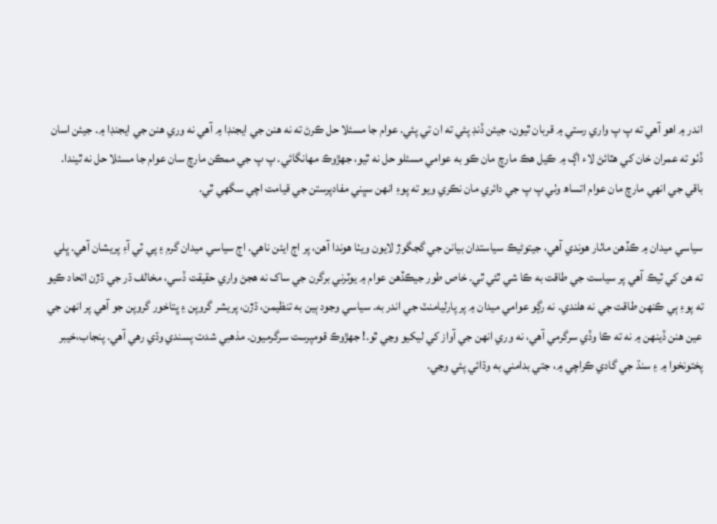اندر ۾ اھو آھي ته پ پ واري رستي ۾ قربان ٿيون، جيئن ڏنڊ پئي ته ان تي پئي. عوام جا مسئلا حل ڪرڻ ته نه ھنن جي ايجنڊا ۾ آھي نه وري ھنن جي ايجنڊا ۾. جيئن اسان ڏٺو ته عمران خان کي ھٽائڻ لاء اڳ ۾ ڪيل ھڪ مارچ مان ڪو به عوامي مسئلو حل نه ٿيو، جھڙوڪ مھانگائي. پ پ جي ممڪن مارچ سان عوام جا مسئلا حل نه ٿيندا. باقي جي انھي مارچ مان عوام اتساھ وٺي پ پ جي دائري مان نڪري ويو ته پوءِ انھن سڀني مفادپرستن جي قيامت اچي سگھي ٿي.

سياسي ميدان ۾ ڪڏھن ماٺار ھوندي آھي، جيتوڻيڪ سياستدان بيانن جي گجگوڙ لايون ويٺا ھوندا آھن، پر اڄ ايئن ناھي. اڄ سياسي ميدان گرم ۽ پي ٽي آءِ پريشان آھي. ڀلي ته ھن کي ٽيڪ آھي پر سياست جي طاقت به ڪا شي ٿئي ٿي. خاص طور جيڪڏھن عوام ۾ يوٽرني برگرن جي ساک نه ھجڻ واري حقيقت ڏسي، مخالف ڌر جي ڌڙن اتحاد ڪيو ته پوءِ ٻي ڪنھن طاقت جي نه ھلندي. نه رڳو عوامي ميدان ۾ پر پارليامنٽ جي اندر به. سياسي وجود ٻين به تنظيمن، ڌڙن، پريشر گروپن ۽ ڀتاخور گروپن جو آھي پر انھن جي عين ھنن ڏينھن ۾ نه ته ڪا وڏي سرگرمي آھي، نه وري انھن جي آواز کي ليکيو وڃي ٿو.! جھڙوڪ قومپرست سرگرميون. مذهبي شدت پسندي وڌي رهي آهي. پنجاب،خيبر پختونخوا ۾ ۽ سنڌ جي گادي ڪراچي ۾، جتي بدامني به وڌائي پئي وڃي.